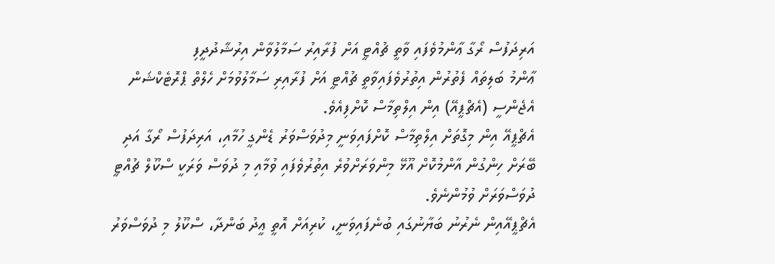އަރިދަފުސް ރޯގާ ޢާންމުވެފައި ވާތީ ޗުއްޓީ އަށް ފުރާއިރު ސަމާލުވާން އިރުޝާދުދީފި
ޢާންމު ބަލިތައް ފެތުރުން އިތުރުވެފައިވާތީ ޗުއްޓީ އަށް ފުރާއިރި ސަމާލުވުމަށް ހެލްތް ޕްރޮޓެކްޝަން އެޖެންސީ (އެޗްޕީއޭ) އިން އިލްތިމާސް ކޮށްފިއެވެ.
އެޗްޕީއޭ އިން މިގޮތަށް އިލްތިމާސް ކޮށްފައިވަނީ މިދުވަސްވަރު ޑެންގީ ހުމާއި، އަރިދަފުސް ރޯގާ އަދި ބޭރަށް ހިންގުން އާންމުކޮށް އޫޅޭ މިންވަރަށްވުރެ އިތުރުވެފައި ވުމާއި މި ދުވަސް ވަރަކީ ސްކޫލް ޗުއްޓީ ދުވަސްވަރަށް ވުމުންނެވެ.
އެޗްޕީއޭއިން ނެރުނު ބަޔާނުގައި ބުނެފައިވަނީ، ކުރިއަށް އޮތީ ޢީދު ބަންދާ، ސްކޫލު މި ދުވަސްވަރު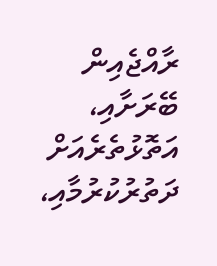ރާއްޖެއިން ބޭރަށާއި، އަތޮޅުތެރެއަށް ދަތުރުކުރުމާއި،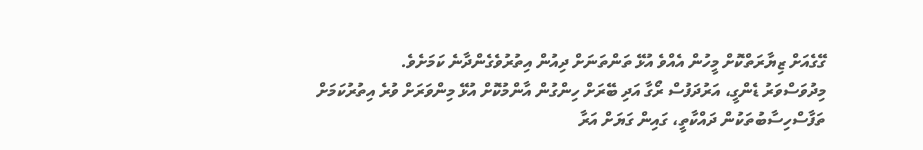ގޭގެއަށް ޒިޔާރަތްކޮށް މީހުން އެއްވެ އުޅޭ ތަންތަނަށް ދިއުން އިތުރުވެގެންދާނެ ކަމަށެވެ.
މިދުވަސްވަރު ޑެންގީ، އަރުދަފުސް ރޯގާ އަދި ބޭރަށް ހިންގުން އާންމުކޮށް އުޅޭ މިންވަރަށް ވުރެ އިތުރުކަމަށް ތަފާސްހިސާބުތަކުން ދައްކާތީ، ގައިން ގަޔަށް އަރާ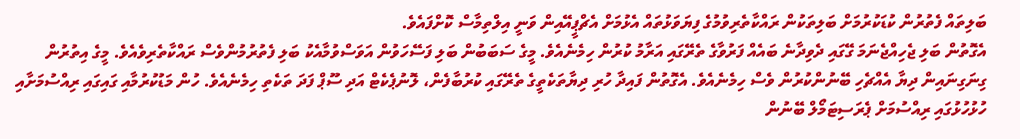ބަލިތައް ފެތުރުން ކުޑަކުރުމަށް ބަލިތަކުން ރައްކާތެރިވުމުގެ ފިޔަވަޅުތައް އެޅުމަށް އެޗްޕީއޭއިން ވަނީ އިލްތިމާސް ކޮށްފައެވެ.
އެގޮތުން ބަލި ޖެހިއްޖެނަމަ ގޭގައި ދެވިދާނެ ބައެއް ފަރުވާގެ ތެރޭގައި އަރާމު ކުރުން ހިމެނެއެވެ. މީގެ ސަބަބުން ބަލި ފަސޭހަވުން އަވަސްވުމާއެކު ބަލި ފެތުރުމުންވެސް ރައްކާތެރިވެއެވެ. މީގެ އިތުރުން ގިނަގިނައިން ދިޔާ އެއްޗެހި ބޭނުންކުރުން ވެސް ހިމެނެއެވެ. އެގޮތުން ފައިދާ ހުރި ދިޔާތަކެތީގެ ތެރޭގައި ކުރުބާފެން، ލޮނުޕެކެޓް އަދި ސޫޕް ފަދަ ތަކެތި ހިމެނެއެވެ. ހުން މަޑުކުރުމާއި ގައިގައި ރިއްސުމަށާއި ހުޅުހުޅުގައި ރިއްސުމަށް ޕެރަސިޓަމޯލް ބޭނުން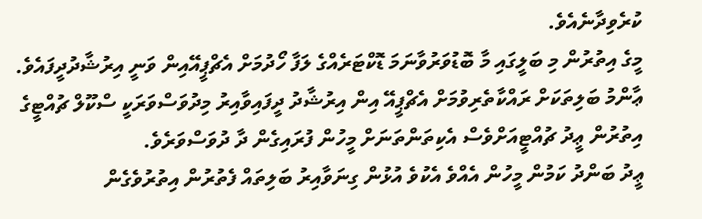ކުރެވިދާނެއެވެ.
މީގެ އިތުރުން މި ބަލީގައި މާ ބޮޑުވަރުވާނަމަ ޑޮކްޓަރެއްގެ ލަފާ ހޯދުމަށް އެޗްޕީއޭއިން ވަނީ އިރުޝާދުދީފައެވެ.
ޢާންމު ބަލިތަކަށް ރައްކާތެރިވުމަށް އެޗްޕީއޭ އިން އިރުޝާދު ދީފައިވާއިރު މިދުވަސްވަރަކީ ސްކޫލް ޗުއްޓީގެ އިތުރުން ޢީދު ޗުއްޓީއަށްވެސް އެކިތަންތަނަށް މީހުން ފުރައިގެން ދާ ދުވަސްވަރެވެ.
ޢީދު ބަންދު ކަމުން މީހުން އެއްވެ އެކުވެ އުޅުން ގިނަވާއިރު ބަލިތައް ފެތުރުން އިތުރުވެގެން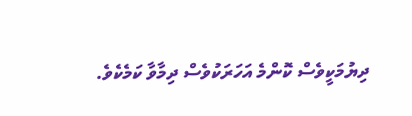ދިޔުމަކީވެސް ކޮންމެ އަހަރަކުވެސް ދިމާވާ ކަމެކެވެ.